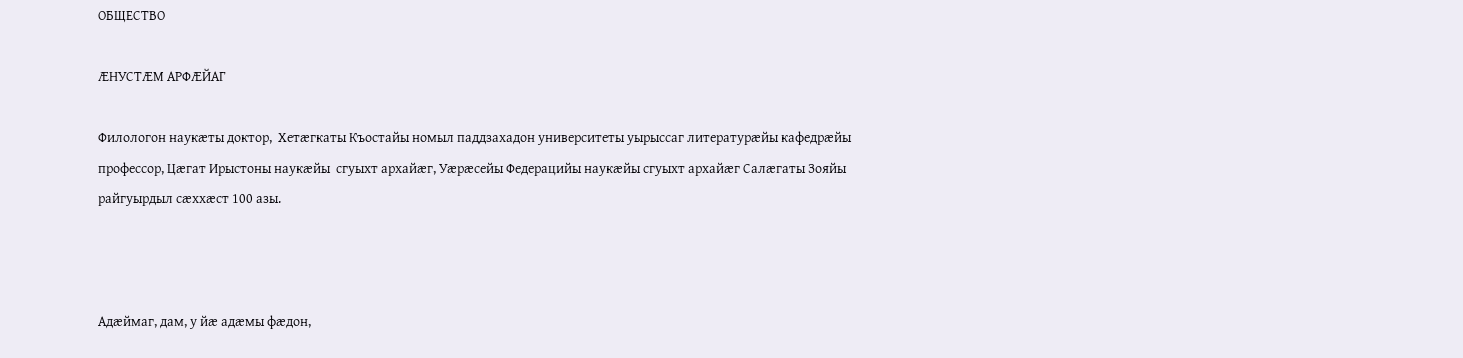ОБЩЕСТВО

ÆНУСТÆМ АРФÆЙАГ

Филологон наукæты доктор,  Хетæгкаты Къостайы номыл паддзахадон университеты уырыссаг литературæйы кафедрæйы профессор, Цæгат Ирыстоны наукæйы  сгуыхт архайæг, Уæрæсейы Федерацийы наукæйы сгуыхт архайæг Салæгаты Зояйы райгуырдыл сæххæст 100 азы.



Адæймаг, дам, у йæ адæмы фæдон,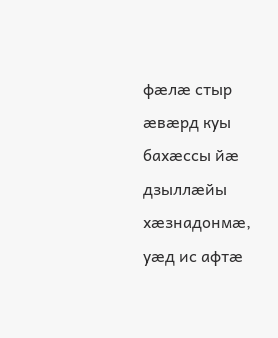фæлæ стыр æвæрд куы бахæссы йæ дзыллæйы хæзнадонмæ, уæд ис афтæ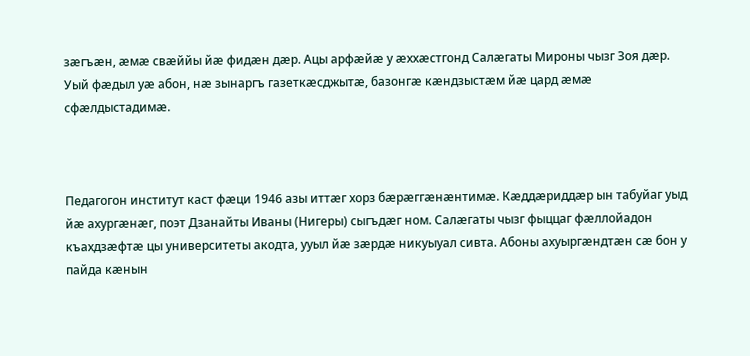зæгъæн, æмæ свæййы йæ фидæн дæр. Ацы арфæйæ у æххæстгонд Салæгаты Мироны чызг Зоя дæр. Уый фæдыл уæ абон, нæ зынаргъ газеткæсджытæ, базонгæ кæндзыстæм йæ цард æмæ сфæлдыстадимæ.



Педагогон институт каст фæци 1946 азы иттæг хорз бæрæггæнæнтимæ. Кæддæриддæр ын табуйаг уыд йæ ахургæнæг, поэт Дзанайты Иваны (Нигеры) сыгъдæг ном. Салæгаты чызг фыццаг фæллойадон къахдзæфтæ цы университеты акодта, ууыл йæ зæрдæ никуыуал сивта. Абоны ахуыргæндтæн сæ бон у пайда кæнын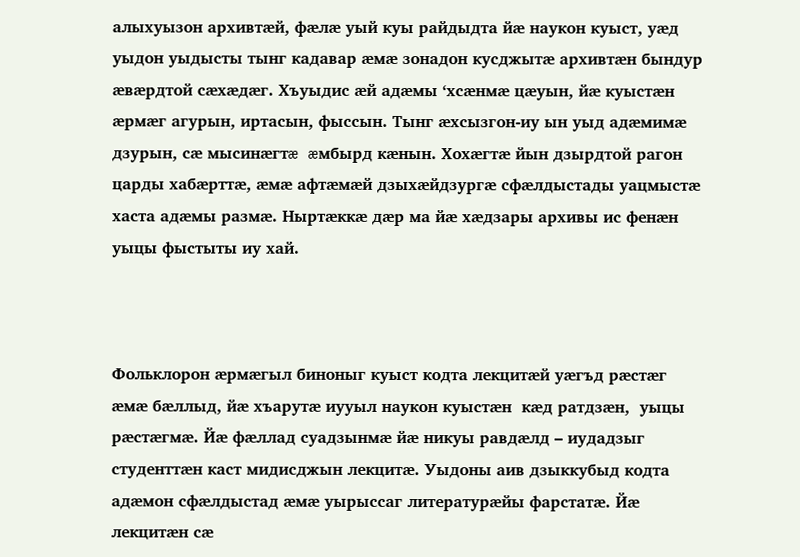алыхуызон архивтæй, фæлæ уый куы райдыдта йæ наукон куыст, уæд уыдон уыдысты тынг кадавар æмæ зонадон кусджытæ архивтæн бындур æвæрдтой сæхæдæг. Хъуыдис æй адæмы ‘хсæнмæ цæуын, йæ куыстæн æрмæг агурын, иртасын, фыссын. Тынг æхсызгон-иу ын уыд адæмимæ дзурын, сæ мысинæгтæ æмбырд кæнын. Хохæгтæ йын дзырдтой рагон царды хабæрттæ, æмæ афтæмæй дзыхæйдзургæ сфæлдыстады уацмыстæ хаста адæмы размæ. Ныртæккæ дæр ма йæ хæдзары архивы ис фенæн уыцы фыстыты иу хай.



Фольклорон æрмæгыл биноныг куыст кодта лекцитæй уæгъд рæстæг æмæ бæллыд, йæ хъарутæ иууыл наукон куыстæн  кæд ратдзæн,  уыцы рæстæгмæ. Йæ фæллад суадзынмæ йæ никуы равдæлд – иудадзыг студенттæн каст мидисджын лекцитæ. Уыдоны аив дзыккубыд кодта адæмон сфæлдыстад æмæ уырыссаг литературæйы фарстатæ. Йæ лекцитæн сæ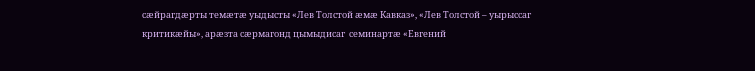сæйрагдæрты темæтæ уыдысты «Лев Толстой æмæ Кавказ», «Лев Толстой – уырыссаг критикæйы», арæзта сæрмагонд цымыдисаг  семинартæ «Евгений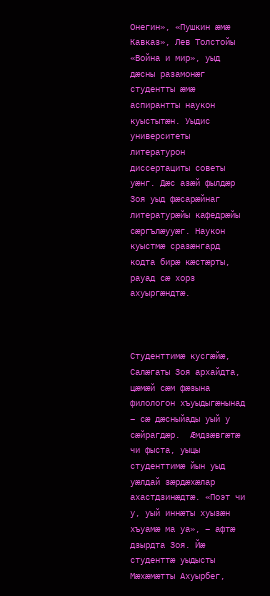Онегин», «Пушкин æмæ Кавказ», Лев Толстойы «Война и мир», уыд дæсны разамонæг студентты æмæ аспирантты наукон куыстытæн. Уыдис университеты литературон диссертациты советы уæнг. Дæс азæй фылдæр Зоя уыд фæсарæйнаг литературæйы кафедрæйы сæргълæууæг. Наукон куыстмæ сразæнгард кодта бирæ кæстæрты, рауад сæ хорз ахуыргæндтæ.



Студенттимæ кусгæйæ, Салæгаты Зоя архайдта, цæмæй сæм фæзына филологон хъуыдыгæнынад – сæ дæсныйады уый у сæйрагдæр.  Æмдзæвгæтæ чи фыста, уыцы студенттимæ йын уыд уæлдай зæрдæхæлар ахастдзинæдтæ. «Поэт чи у, уый иннæты хуызæн хъуамæ ма уа», – афтæ дзырдта Зоя. Йæ студенттæ уыдысты Мæхæмæтты Ахуырбег,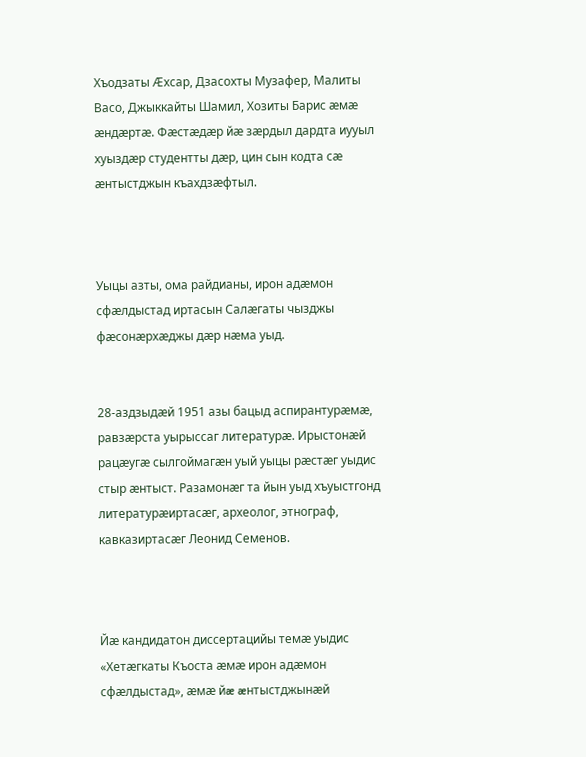Хъодзаты Æхсар, Дзасохты Музафер, Малиты Васо, Джыккайты Шамил, Хозиты Барис æмæ æндæртæ. Фæстæдæр йæ зæрдыл дардта иууыл хуыздæр студентты дæр, цин сын кодта сæ æнтыстджын къахдзæфтыл.



Уыцы азты, ома райдианы, ирон адæмон сфæлдыстад иртасын Салæгаты чызджы фæсонæрхæджы дæр нæма уыд.


28-аздзыдæй 1951 азы бацыд аспирантурæмæ, равзæрста уырыссаг литературæ. Ирыстонæй рацæугæ сылгоймагæн уый уыцы рæстæг уыдис стыр æнтыст. Разамонæг та йын уыд хъуыстгонд литературæиртасæг, археолог, этнограф, кавказиртасæг Леонид Семенов.



Йæ кандидатон диссертацийы темæ уыдис «Хетæгкаты Къоста æмæ ирон адæмон сфæлдыстад», æмæ йæ æнтыстджынæй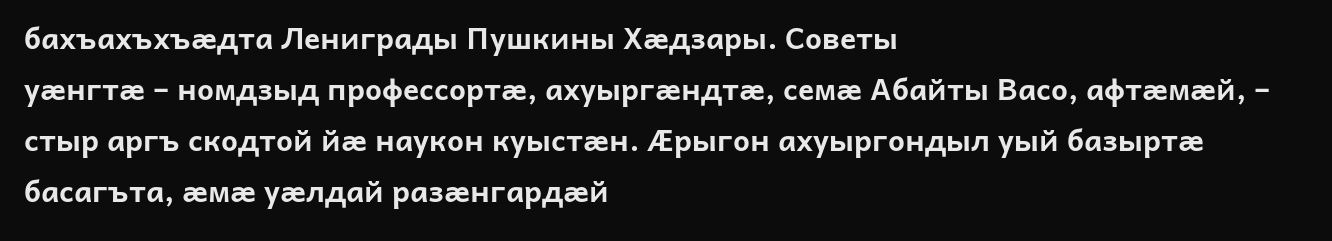бахъахъхъæдта Лениграды Пушкины Хæдзары. Советы
уæнгтæ – номдзыд профессортæ, ахуыргæндтæ, семæ Абайты Васо, афтæмæй, – стыр аргъ скодтой йæ наукон куыстæн. Æрыгон ахуыргондыл уый базыртæ басагъта, æмæ уæлдай разæнгардæй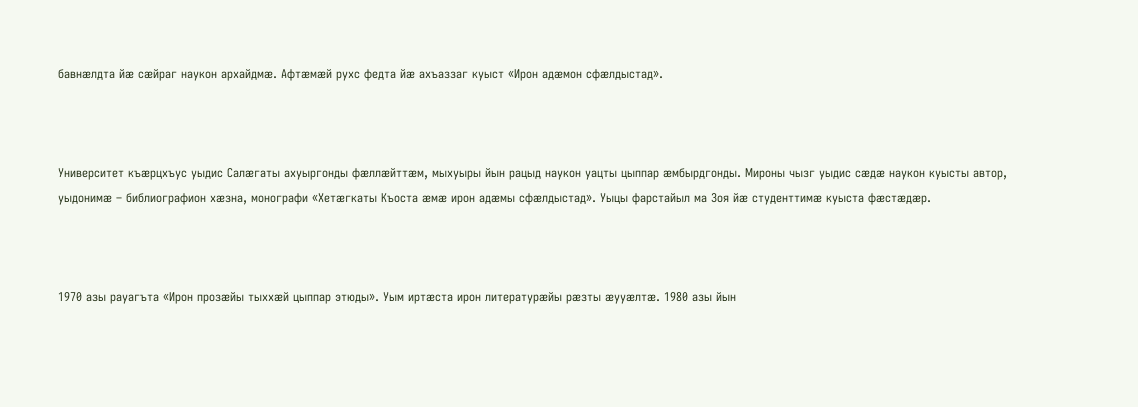бавнæлдта йæ сæйраг наукон архайдмæ. Афтæмæй рухс федта йæ ахъаззаг куыст «Ирон адæмон сфæлдыстад».



Университет къæрцхъус уыдис Салæгаты ахуыргонды фæллæйттæм, мыхуыры йын рацыд наукон уацты цыппар æмбырдгонды. Мироны чызг уыдис сæдæ наукон куысты автор, уыдонимæ – библиографион хæзна, монографи «Хетæгкаты Къоста æмæ ирон адæмы сфæлдыстад». Уыцы фарстайыл ма Зоя йæ студенттимæ куыста фæстæдæр.



1970 азы рауагъта «Ирон прозæйы тыххæй цыппар этюды». Уым иртæста ирон литературæйы рæзты æууæлтæ. 1980 азы йын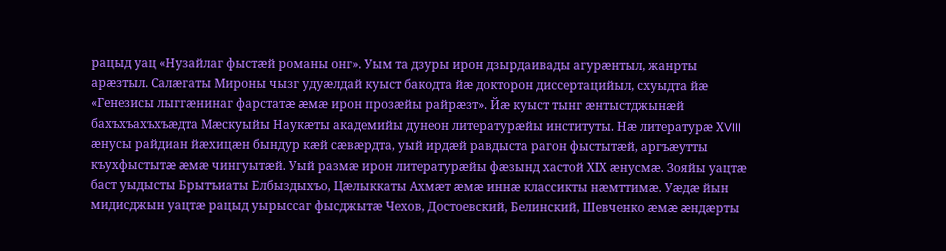рацыд уац «Нузайлаг фыстæй романы онг». Уым та дзуры ирон дзырдаивады агурæнтыл, жанрты арæзтыл. Салæгаты Мироны чызг удуæлдай куыст бакодта йæ докторон диссертацийыл, схуыдта йæ «Генезисы лыггæнинаг фарстатæ æмæ ирон прозæйы райрæзт». Йæ куыст тынг æнтыстджынæй бахъхъахъхъæдта Мæскуыйы Наукæты академийы дунеон литературæйы институты. Нæ литературæ ХVIII æнусы райдиан йæхицæн бындур кæй сæвæрдта, уый ирдæй равдыста рагон фыстытæй, аргъæутты къухфыстытæ æмæ чингуытæй. Уый размæ ирон литературæйы фæзынд хастой ХIХ æнусмæ. Зояйы уацтæ баст уыдысты Брытъиаты Елбыздыхъо, Цæлыккаты Ахмæт æмæ иннæ классикты нæмттимæ. Уæдæ йын мидисджын уацтæ рацыд уырыссаг фысджытæ Чехов, Достоевский, Белинский, Шевченко æмæ æндæрты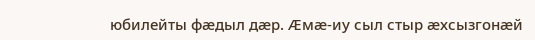юбилейты фæдыл дæр. Æмæ-иу сыл стыр æхсызгонæй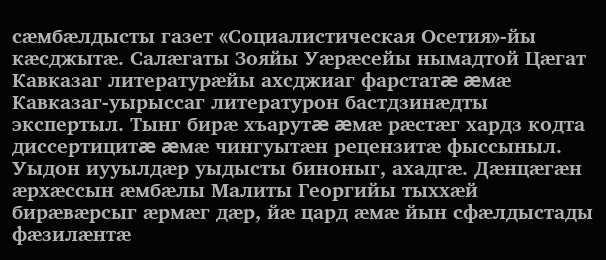сæмбæлдысты газет «Социалистическая Осетия»-йы кæсджытæ. Салæгаты Зояйы Уæрæсейы нымадтой Цæгат Кавказаг литературæйы ахсджиаг фарстатæ æмæ Кавказаг-уырыссаг литературон бастдзинæдты экспертыл. Тынг бирæ хъарутæ æмæ рæстæг хардз кодта диссертицитæ æмæ чингуытæн рецензитæ фыссыныл. Уыдон иууылдæр уыдысты биноныг, ахадгæ. Дæнцæгæн æрхæссын æмбæлы Малиты Георгийы тыххæй бирæвæрсыг æрмæг дæр, йæ цард æмæ йын сфæлдыстады фæзилæнтæ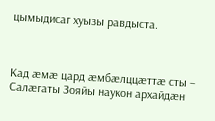цымыдисаг хуызы равдыста.



Кад æмæ цард æмбæлццæттæ сты – Салæгаты Зояйы наукон архайдæн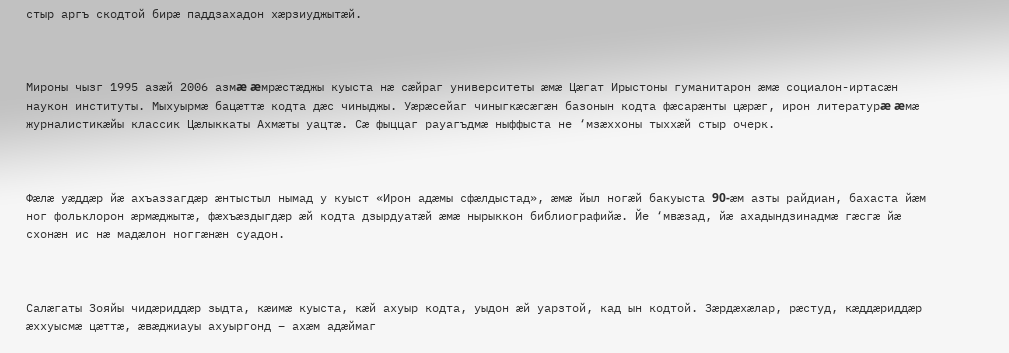стыр аргъ скодтой бирæ паддзахадон хæрзиуджытæй.



Мироны чызг 1995 азæй 2006 азмæ æмрæстæджы куыста нæ сæйраг университеты æмæ Цæгат Ирыстоны гуманитарон æмæ социалон-иртасæн  наукон институты. Мыхуырмæ бацæттæ кодта дæс чиныджы. Уæрæсейаг чиныгкæсæгæн базонын кодта фæсарæнты цæрæг, ирон литературæ æмæ журналистикæйы классик Цæлыккаты Ахмæты уацтæ. Сæ фыццаг рауагъдмæ ныффыста не ‘мзæххоны тыххæй стыр очерк.



Фæлæ уæддæр йæ ахъаззагдæр æнтыстыл нымад у куыст «Ирон адæмы сфæлдыстад», æмæ йыл ногæй бакуыста 90-æм азты райдиан, бахаста йæм ног фольклорон æрмæджытæ, фæхъæздыгдæр æй кодта дзырдуатæй æмæ нырыккон библиографийæ. Йе ‘мвæзад, йæ ахадындзинадмæ гæсгæ йæ схонæн ис нæ мадæлон ноггæнæн суадон.



Салæгаты Зояйы чидæриддæр зыдта, кæимæ куыста, кæй ахуыр кодта, уыдон æй уарзтой, кад ын кодтой. Зæрдæхæлар, рæстуд, кæддæриддæр æххуысмæ цæттæ, æвæджиауы ахуыргонд – ахæм адæймаг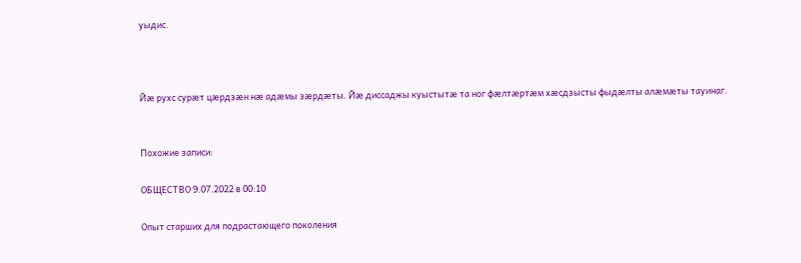уыдис.



Йæ рухс сурæт цæрдзæн нæ адæмы зæрдæты. Йæ диссаджы куыстытæ та ног фæлтæртæм хæсдзысты фыдæлты алæмæты тауинаг.


Похожие записи:

ОБЩЕСТВО 9.07.2022 в 00:10

Опыт старших для подрастающего поколения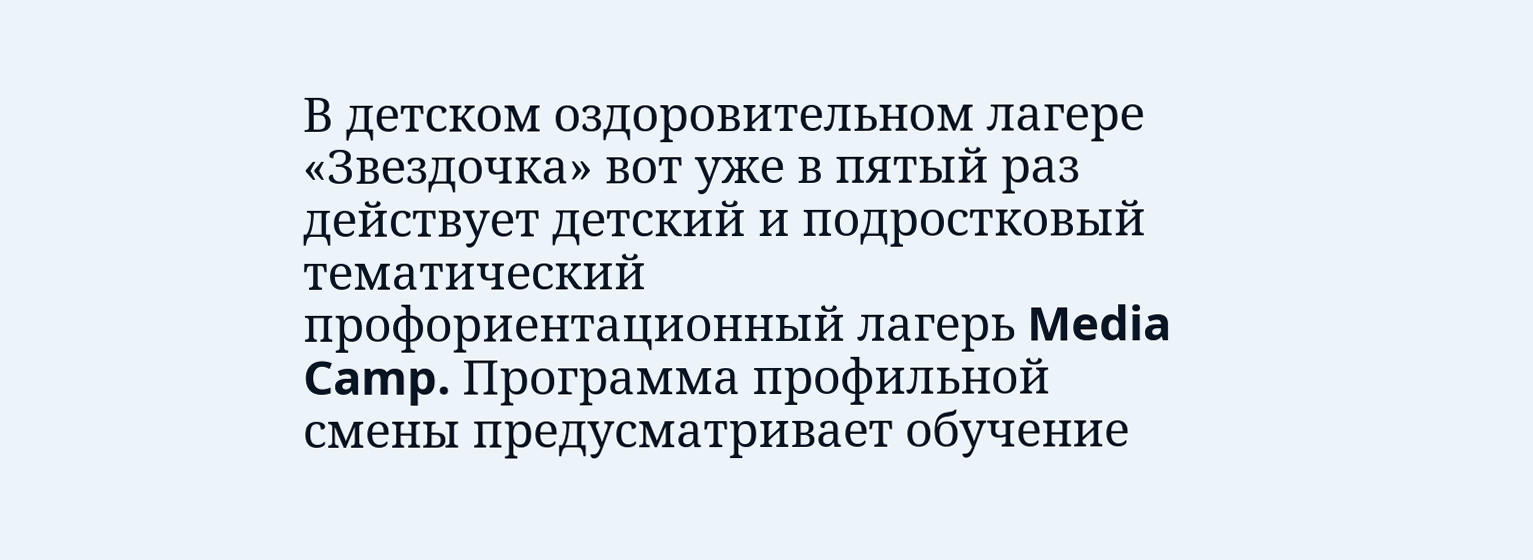В детском оздоровительном лагере «Звездочка» вот уже в пятый раз действует детский и подростковый тематический профориентационный лагерь Media Camp. Программа профильной смены предусматривает обучение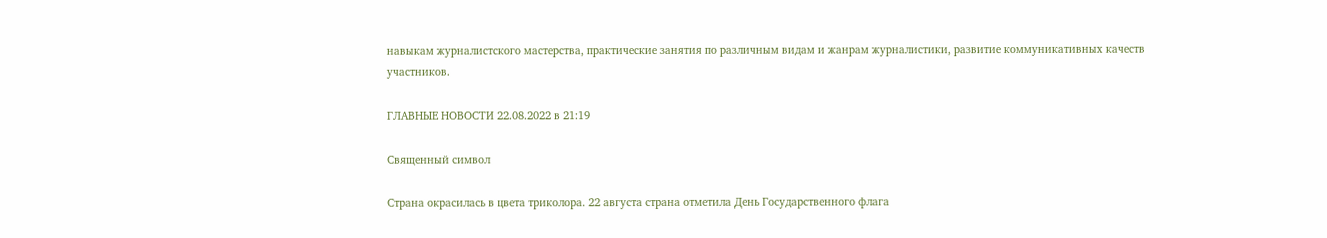навыкам журналистского мастерства, практические занятия по различным видам и жанрам журналистики, развитие коммуникативных качеств участников.

ГЛАВНЫЕ НОВОСТИ 22.08.2022 в 21:19

Священный символ

Страна окрасилась в цвета триколора. 22 августа страна отметила День Государственного флага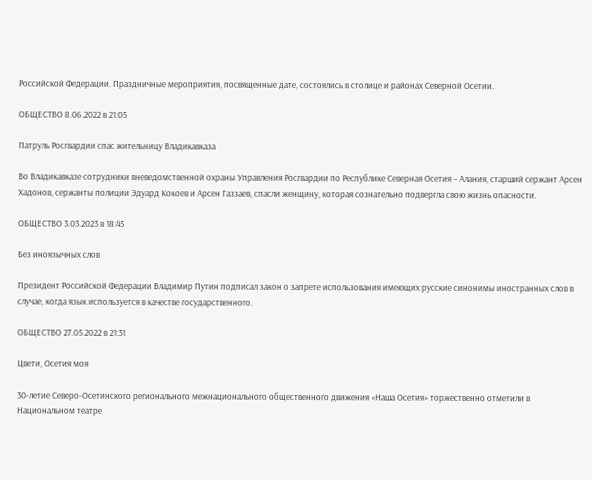Российской Федерации. Праздничные мероприятия, посвященные дате, состоялись в столице и районах Северной Осетии.

ОБЩЕСТВО 8.06.2022 в 21:05

Патруль Росгвардии спас жительницу Владикавказа

Во Владикавказе сотрудники вневедомственной охраны Управления Росгвардии по Республике Северная Осетия – Алания, старший сержант Арсен Хадонов, сержанты полиции Эдуард Кокоев и Арсен Газзаев, спасли женщину, которая сознательно подвергла свою жизнь опасности.

ОБЩЕСТВО 3.03.2023 в 18:45

Без иноязычных слов

Президент Российской Федерации Владимир Путин подписал закон о запрете использования имеющих русские синонимы иностранных слов в случае, когда язык используется в качестве государственного.

ОБЩЕСТВО 27.05.2022 в 21:31

Цвети, Осетия моя

30-летие Северо-Осетинского регионального межнационального общественного движения «Наша Осетия» торжественно отметили в Национальном театре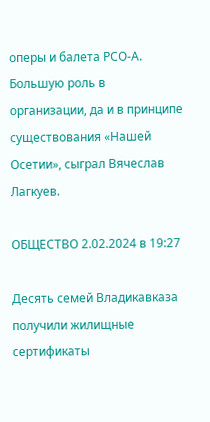оперы и балета РСО-А. Большую роль в организации, да и в принципе существования «Нашей Осетии», сыграл Вячеслав Лагкуев.

ОБЩЕСТВО 2.02.2024 в 19:27

Десять семей Владикавказа получили жилищные сертификаты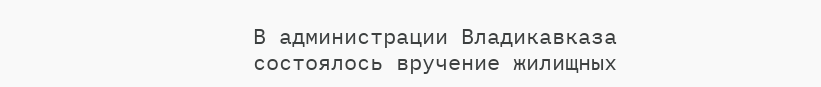В администрации Владикавказа состоялось вручение жилищных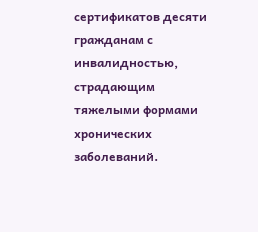сертификатов десяти гражданам с инвалидностью, страдающим тяжелыми формами хронических заболеваний.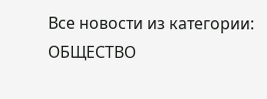Все новости из категории: ОБЩЕСТВО